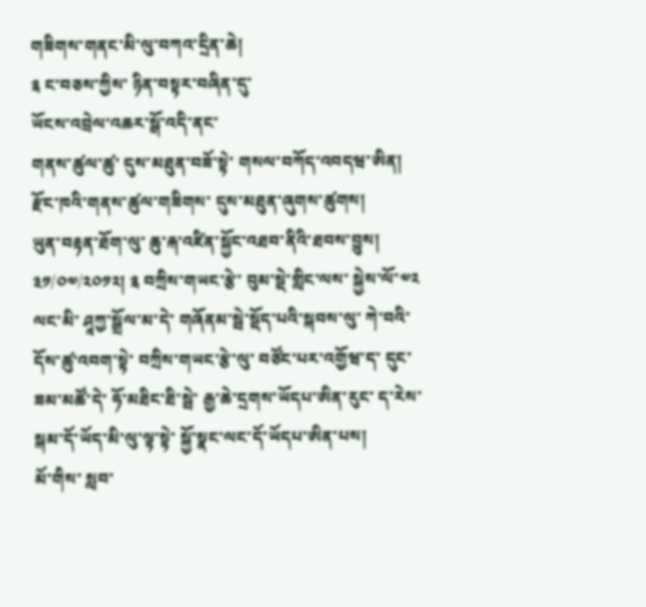གཟིགས་གནང་མི་ལུ་བཀའ་དྲིན་ཆེ།
༉ ང་བཅས་ཀྱིས་ ཉིན་བསྟར་བཞིན་དུ་
ཡོངས་འབྲེལ་འཆར་སྒོ་འདི་ནང་
གནས་ཚུལ་ཚུ་ དུས་མཐུན་བཟོ་སྟེ་ གསལ་བཀོད་འབདཝ་ཨིན།
རྫོང་ཁའི་གནས་ཚུལ་གཟིགས་ དུས་མཐུན་ཞུགས་ཚུགས།
ཡུན་བརྟན་ཐོག་ལུ་ ཆུ་རྐ་འཛིན་སྐྱོང་འཐབ་ནིའི་ཐབས་བྱུས།
༣༡/༠༧/༢༠༡༢། ༉ བཀྲིས་གཡང་རྩེ་ བུམ་སྡེ་གླིང་ལས་ སྐྱེས་ལོ་༧༢ ལང་མི་ ཤཱཀྱ་སྒྲོལ་མ་དེ་ གཞོནམ་སྦེ་སྡོད་པའི་སྐབས་ལུ་ ཀེ་བའི་དོས་ཚུ་འབག་སྟེ་ བཀྲིས་གཡང་རྩེ་ལུ་ བཙོང་པར་འགྱོཝ་ད་ དུང་ཟམ་མཚོ་དེ་ ཧོ་མཐིང་ཐི་སྦེ་ རྒྱ་ཆེ་དྲགས་ཡོདཔ་ཨིན་རུང་ ད་རེས་ སྐམ་དོ་ཡོད་མི་ལུ་ལྟ་སྟེ་ སྐྱོ་སྣང་ལང་དོ་ཡོདཔ་ཨིན་པས།
མོ་གིས་ སླབ་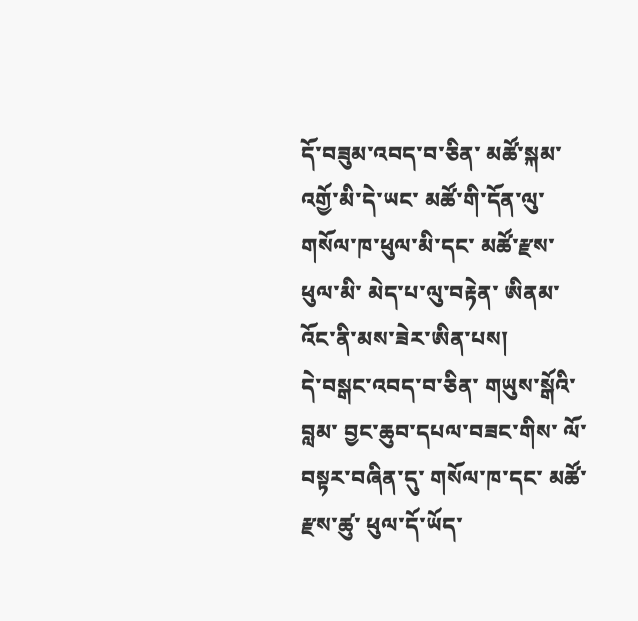དོ་བཟུམ་འབད་བ་ཅིན་ མཚོ་སྐམ་འགྱོ་མི་དེ་ཡང་ མཚོ་གི་དོན་ལུ་ གསོལ་ཁ་ཕུལ་མི་དང་ མཚོ་རྫས་ཕུལ་མི་ མེད་པ་ལུ་བརྟེན་ ཨིནམ་འོང་ནི་མས་ཟེར་ཨིན་པས།
དེ་བསྒང་འབད་བ་ཅིན་ གཡུས་སྒོའི་བླམ་ བྱང་ཆུབ་དཔལ་བཟང་གིས་ ལོ་བསྟར་བཞིན་དུ་ གསོལ་ཁ་དང་ མཚོ་རྫས་ཚུ་ ཕུལ་དོ་ཡོད་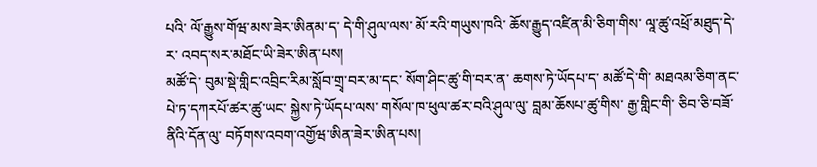པའི་ ལོ་རྒྱུས་གོཝ་མས་ཟེར་ཨིནམ་ད་ དེ་གི་ཤུལ་ལས་ མོ་རའི་གཡུས་ཁའི་ ཆོས་རྒྱུད་འཛིན་མི་ཅིག་གིས་ ལཱ་ཚུ་འཕྲོ་མཐུད་དེ་ར་ འབད་སར་མཐོང་ཡི་ཟེར་ཨིན་པས།
མཚོ་དེ་ བུམ་སྡེ་གླིང་འབྲིང་རིམ་སློབ་གྲྭ་བར་མ་དང་ སོག་ཤིང་ཚུ་གི་བར་ན་ ཆགས་ཏེ་ཡོདཔ་ད་ མཚོ་དེ་གི་ མཐའམ་ཅིག་ནང་ པེ་ཏ་དཀརཔོ་ཚར་ཚུ་ཡང་ སྐྱེས་ཏེ་ཡོདཔ་ལས་ གསོལ་ཁ་ཕུལ་ཚར་བའི་ཤུལ་ལུ་ བླམ་ཆོསཔ་ཚུ་གིས་ རྒྱ་གླིང་གི་ ཅིབ་ཅི་བཟོ་ནིའི་དོན་ལུ་ བཏོགས་འབག་འགྱོཝ་ཨིན་ཟེར་ཨིན་པས།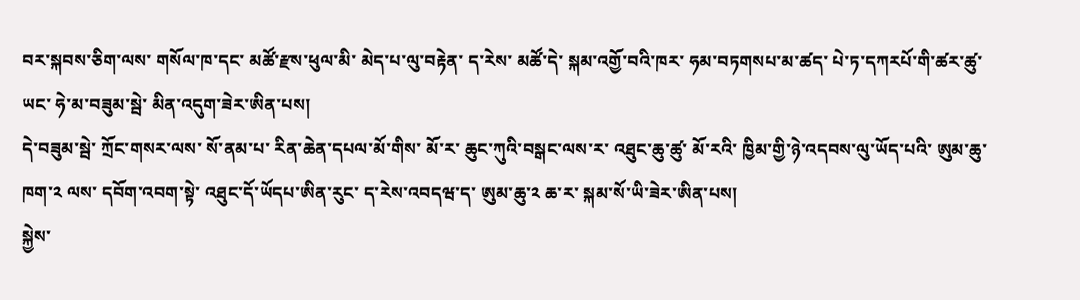བར་སྐབས་ཅིག་ལས་ གསོལ་ཁ་དང་ མཚོ་རྫས་ཕུལ་མི་ མེད་པ་ལུ་བརྟེན་ ད་རེས་ མཚོ་དེ་ སྐམ་འགྱོ་བའི་ཁར་ ཧམ་བཏགསཔ་མ་ཚད་ པེ་ཏ་དཀརཔོ་གི་ཚར་ཚུ་ཡང་ ཧེ་མ་བཟུམ་སྦེ་ མིན་འདུག་ཟེར་ཨིན་པས།
དེ་བཟུམ་སྦེ་ ཀྲོང་གསར་ལས་ སོ་ནམ་པ་ རིན་ཆེན་དཔལ་མོ་གིས་ མོ་ར་ ཆུང་ཀུའི་བསྒང་ལས་ར་ འཐུང་ཆུ་ཚུ་ མོ་རའི་ ཁྱིམ་གྱི་ཉེ་འདབས་ལུ་ཡོད་པའི་ ཨུམ་ཆུ་ཁག་༢ ལས་ དབོག་འབག་སྟེ་ འཐུང་དོ་ཡོདཔ་ཨིན་རུང་ ད་རེས་འབདཝ་ད་ ཨུམ་ཆུ་༢ ཆ་ར་ སྐམ་སོ་ཡི་ཟེར་ཨིན་པས།
སྐྱེས་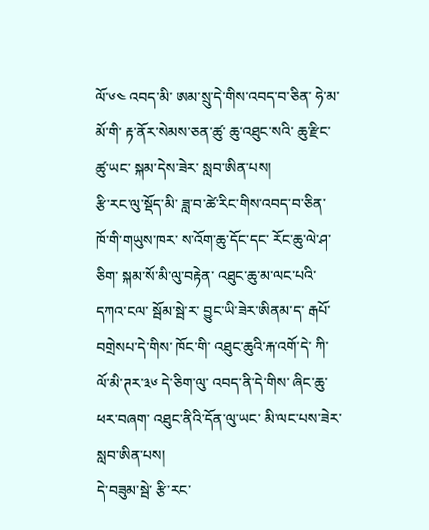ལོ་༦༤ འབད་མི་ ཨམ་སྲུ་དེ་གིས་འབད་བ་ཅིན་ ཧེ་མ་ མོ་གི་ རྟ་ནོར་སེམས་ཅན་ཚུ་ ཆུ་འཐུང་སའི་ ཆུ་རྫིང་ཚུ་ཡང་ སྐམ་དེས་ཟེར་ སླབ་ཨིན་པས།
རྩི་རང་ལུ་སྡོད་མི་ ཟླ་བ་ཚེ་རིང་གིས་འབད་བ་ཅིན་ ཁོ་གི་གཡུས་ཁར་ ས་འོག་ཆུ་དོང་དང་ རོང་ཆུ་ལེ་ཤ་ཅིག་ སྐམ་སོ་མི་ལུ་བརྟེན་ འཐུང་ཆུ་མ་ལང་པའི་དཀའ་ངལ་ སྦོམ་སྦེ་ར་ བྱུང་ཡི་ཟེར་ཨིནམ་ད་ རྒཔོ་བགྲེསཔ་དེ་གིས་ ཁོང་གི་ འཐུང་ཆུའི་རྐ་འགོ་དེ་ ཀི་ལོ་མི་ཊར་༣༦ དེ་ཅིག་ལུ་ འབད་ནི་དེ་གིས་ ཞིང་ཆུ་ཕར་བཞག་ འཐུང་ནིའི་དོན་ལུ་ཡང་ མི་ལང་པས་ཟེར་ སླབ་ཨིན་པས།
དེ་བཟུམ་སྦེ་ རྩི་རང་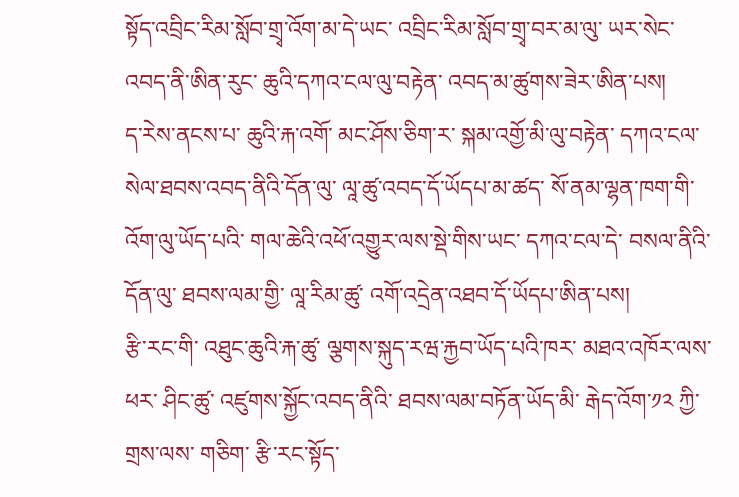སྟོད་འབྲིང་རིམ་སློབ་གྲྭ་འོག་མ་དེ་ཡང་ འབྲིང་རིམ་སློབ་གྲྭ་བར་མ་ལུ་ ཡར་སེང་འབད་ནི་ཨིན་རུང་ ཆུའི་དཀའ་ངལ་ལུ་བརྟེན་ འབད་མ་ཚུགས་ཟེར་ཨིན་པས།
ད་རེས་ནངས་པ་ ཆུའི་རྐ་འགོ་ མང་ཤོས་ཅིག་ར་ སྐམ་འགྱོ་མི་ལུ་བརྟེན་ དཀའ་ངལ་སེལ་ཐབས་འབད་ནིའི་དོན་ལུ་ ལཱ་ཚུ་འབད་དོ་ཡོདཔ་མ་ཚད་ སོ་ནམ་ལྷན་ཁག་གི་འོག་ལུ་ཡོད་པའི་ གལ་ཆེའི་འཕོ་འགྱུར་ལས་སྡེ་གིས་ཡང་ དཀའ་ངལ་དེ་ བསལ་ནིའི་དོན་ལུ་ ཐབས་ལམ་གྱི་ ལཱ་རིམ་ཚུ་ འགོ་འདྲེན་འཐབ་དོ་ཡོདཔ་ཨིན་པས།
རྩི་རང་གི་ འཐུང་ཆུའི་རྐ་ཚུ་ ལྕགས་སྐུད་རཝ་རྐྱབ་ཡོད་པའི་ཁར་ མཐའ་འཁོར་ལས་ཕར་ ཤིང་ཚུ་ འཛུགས་སྐྱོང་འབད་ནིའི་ ཐབས་ལམ་བཏོན་ཡོད་མི་ རྒེད་འོག་༡༢ ཀྱི་གྲས་ལས་ གཅིག་ རྩི་རང་སྟོད་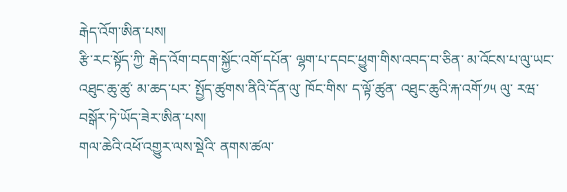རྒེད་འོག་ཨིན་པས།
རྩི་རང་སྟོད་ཀྱི་ རྒེད་འོག་བདག་སྐྱོང་འགོ་དཔོན་ ལྷག་པ་དབང་ཕྱུག་གིས་འབད་བ་ཅིན་ མ་འོངས་པ་ལུ་ཡང་ འཐུང་ཆུ་ཚུ་ མ་ཆད་པར་ སྤྱོད་ཚུགས་ནིའི་དོན་ལུ་ ཁོང་གིས་ ད་ལྟོ་ཚུན་ འཐུང་ཆུའི་རྐ་འགོ་༡༥ ལུ་ རཝ་བསྒོར་ཏེ་ཡོད་ཟེར་ཨིན་པས།
གལ་ཆེའི་འཕོ་འགྱུར་ལས་སྡེའི་ ནགས་ཚལ་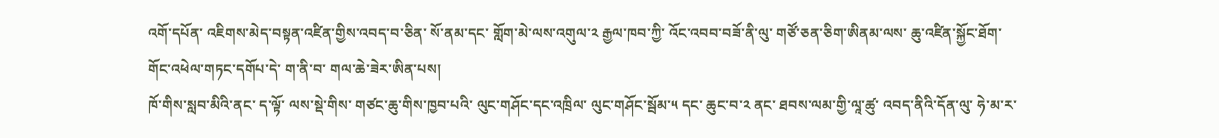འགོ་དཔོན་ འཇིགས་མེད་བསྟན་འཛིན་གྱིས་འབད་བ་ཅིན་ སོ་ནམ་དང་ གློག་མེ་ལས་འགུལ་༢ རྒྱལ་ཁབ་ཀྱི་ འོང་འབབ་བཟོ་ནི་ལུ་ གཙོ་ཅན་ཅིག་ཨིནམ་ལས་ ཆུ་འཛིན་སྐྱོང་ཐོག་ གོང་འཕེལ་གཏང་དགོཔ་དེ་ ག་ནི་བ་ གལ་ཆེ་ཟེར་ཨིན་པས།
ཁོ་གིས་སླབ་མིའི་ནང་ ད་ལྟོ་ ལས་སྡེ་གིས་ གཙང་ཆུ་གིས་ཁྱབ་པའི་ ལུང་གཤོང་དང་འཁྲིལ་ ལུང་གཤོང་སྦོམ་༥ དང་ ཆུང་བ་༢ ནང་ ཐབས་ལམ་གྱི་ལཱ་ཚུ་ འབད་ནིའི་དོན་ལུ་ ཧེ་མ་ར་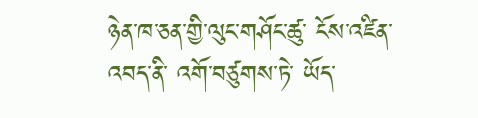ཉེན་ཁ་ཅན་གྱི་ལུང་གཤོང་ཚུ་ ངོས་འཛིན་འབད་ནི་ འགོ་བཙུགས་ཏེ་ ཡོད་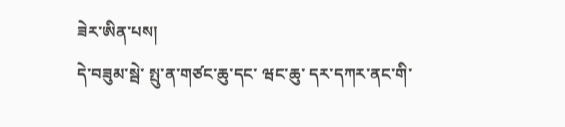ཟེར་ཨིན་པས།
དེ་བཟུམ་སྦེ་ སྤུ་ན་གཙང་ཆུ་དང་ ཝང་ཆུ་ དར་དཀར་ནང་གི་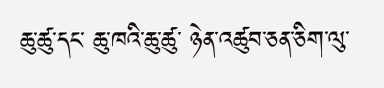ཆུ་ཚུ་དང་ ཆུ་ཁའི་ཆུ་ཚུ་ ཉེན་འཚུབ་ཅན་ཅིག་ལུ་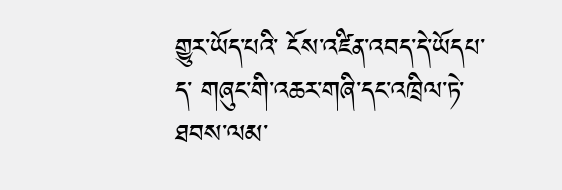གྱུར་ཡོད་པའི་ ངོས་འཛིན་འབད་དེ་ཡོདཔ་ད་ གཞུང་གི་འཆར་གཞི་དང་འཁྲིལ་ཏེ་ ཐབས་ལམ་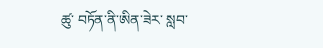ཚུ་ བཏོན་ནི་ཨིན་ཟེར་ སླབ་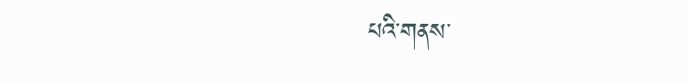པའི་གནས་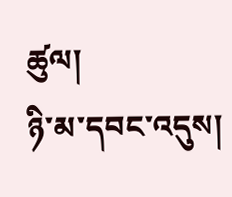ཚུལ།
ཉི་མ་དབང་འདུས།